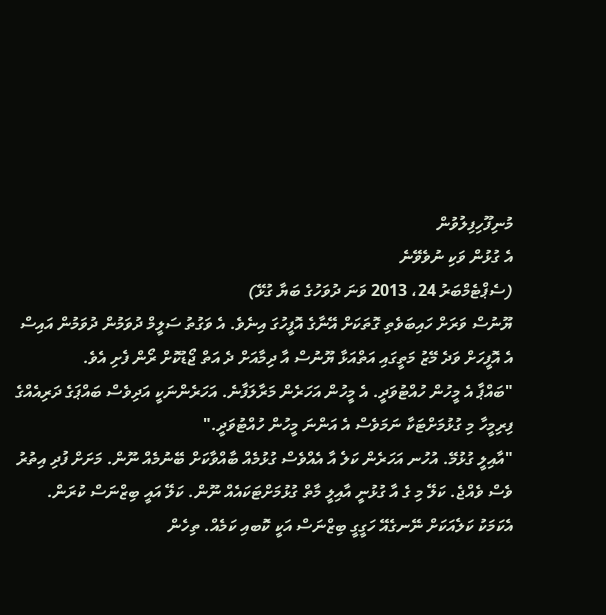މުނިފޫހިފިލުވުން
އެ ގުޅުން ވަކި ނުވެވޭނެ
(ސެޕްޓެމްބަރު 24، 2013 ވަނަ ދުވަހުގެ ބަޔާ ގުޅޭ)
ޔޫނުސް ވަރަށް ހައިބަވެތި ގޮތަކަށް އޭނާގެ އޮފީހުގަ އިނެވެ. އެ ވަގުތު ސަލީމް ދުވަމުން ދުވަމުން އައިސް އެ އޮފީހަށް ވަދެ މޭޒު މަތީގައި އަތްއަޅާ ޔޫނުސް އާ ދިމާއަށް ދެ އަތް ޖޯޑުކޮށް ރޯން ފެށި އެވެ.
"ބައްޕާ އެ މީހުން ހުއްޓުވަދީ. އެ މީހުން އަހަރެން މަރާލަފާނެ. އަހަރެންނަކީ އަދިވެސް ބައްޕަގެ ދަރިއެއްގެ ފިރިމީހާ މި ގުޅުމަށްޓަކާ ނަމަވެސް އެ އަންނަ މީހުން ހުއްޓުވަދީ."
"އާއިލީ ގުޅުމޭ. އުހުނ އަހަރެން ކަލެ އާ އެއްވެސް ގުޅުމެއް ބާއްވާކަށް ބޭނުމެއް ނޫން. މަށަށް ފުދި އިތުރު ވެސް ވެއްޖެ. ކަލޭ މި ގެ އާ ގުޅުނީ އާއިލީ މާތް ގުޅުމަށްޓަކައެއް ނޫން. ކަލޭ އައީ ބިޒްނަސް ކުރަން. އެކަމަކު ކަލެއަކަށް ނޭނގެއޭ ހަގީގީ ބިޒްނަސް އަކީ ކޮބއި ކަމެއް. ތިހެން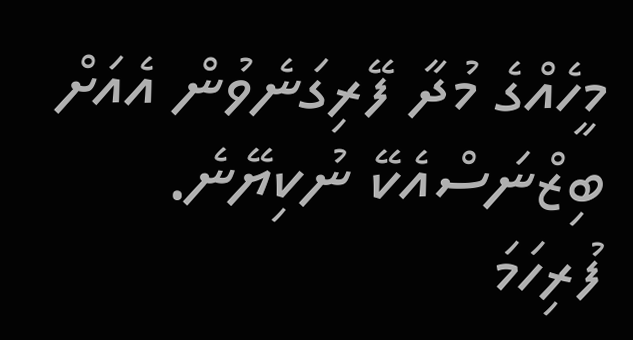މީހެއްގެ މުދާ ފޭރިގަނެވުން އެއަށް ބިޒްނަސްއެކޭ ނުކިޔޭނެ. ފުރިހަމަ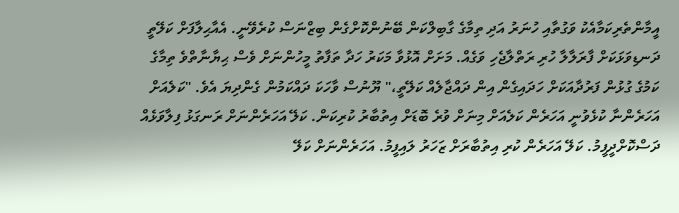އީމާންތެރިކަމާއެކު ވަގުތާއި ހުނަރު އަދި ތިމާގެ ގާބިލްކަން ބޭނުންކޮށްގެން ބިޒްނަސް ކުރެވޭނީ. އެއާޙިލާފަށް ކަލޭތީ ދަނޑިވަޅަކަށް ފާރަލާލާ ހުރި ރަތްލާޖެހި ވަގެއް. މަށަށް އޮޅުވާ މަކަރު ހަދާ ތަފާތު މީހުންނަށް ވެސް ޙިޔާނާތްވެ ތިމާގެ ކަމުގެ ގުޅުން ފަރުދާއަކަށް ހަދައިގެން އިން ދައްޖާލެއް ކަލޭތީ،" ޔޫނުސް ވާހަކަ ދައްކަމުން ގެންދިޔަ އެވެ. "ކަލެއަށް އަހަރެންނާ ކުޅެވުނީ އަހަރެން ކަލެއަށް މިނަށް ވުރެ ބޮޑަށް އިތުބާރު ކުރިކަން. ކަލޭ އަހަރެންނަށް ރަނގަޅު ފިލާވަޅެއް ދަސްކޮށްދީފީމު. ކަލޭ އަހަރެން ކުރި އިތުބާރަށް ޒަހަރު ލައިފީމު. އަހަރެންނަށް ކަލޭ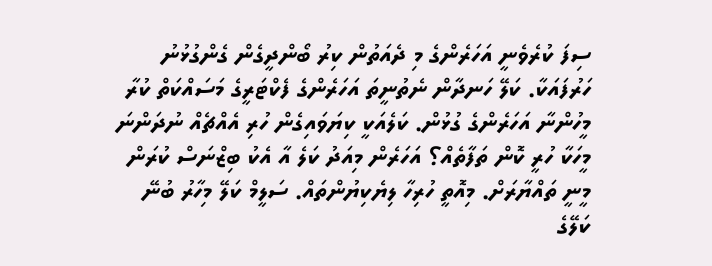ސިފަ ކުރެވެނީ އަހަރެންގެ މި ދެއަތުން ކިރު ބޯންދީގެން ގެންގުޅުނު ހަރުފައަކާ. ކަލޭ ހަނދާން ނެތުނީތަ އަހަރެންގެ ފެކްޓަރީގެ މަސައްކަތް ކުރާ މީހުންނާ އަހަރެންގެ ގުޅުން. ކަލެއަކީ ކިޔަވައިގެން ހުރި އެއްޗެއް ނުދަންނަ މީހަކާ ހުރީ ކޮން ތަފާތެއް؟ އަހަރެން މިއަދު ކަލެ އާ އެކު ބިޒްނަސް ކުރަން މީނީ ތައްޔާރަށް. މިއޮތީ ހުރިހާ ލިޔެކިޔުންތައް. ސަލީމް ކަލޭ މިހާރު ބުނޭ ކަލޭގެ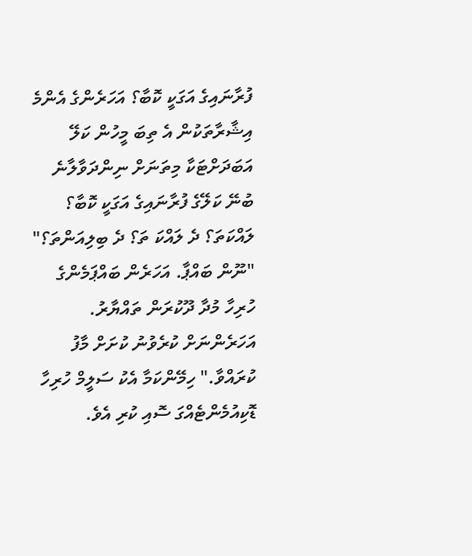ފުރާނައިގެ އަގަކީ ކޮބާ؟ އަހަރެންގެ އެންމެ އިޝާރާތަކުން އެ ތިބަ މީހުން ކަލޭ އަބަދަށްޓަކާ މިތަނަށް ނިންދަވާލާނެ ބުނޭ ކަލޭގެ ފުރާނައިގެ އަގަކީ ކޮބާ؟ ލައްކަތަ؟ ދެ ލައްކަ ތަ؟ ދެ ބިލިއަންތަ؟"
"ނޫން ބައްޕާ. އަހަރެން ބައްޕަމެންގެ ހުރިހާ މުދާ ދޫކުރަން ތައްޔާރު. އަހަރެންނަށް ކުރެވުނު ކުށަށް މާފު ކުރައްވާ." ހިމޭންކަމާ އެކު ސަލީމް ހުރިހާ ޑޮކިއުމެންޓެއްގަ ސޮއި ކުރި އެވެ.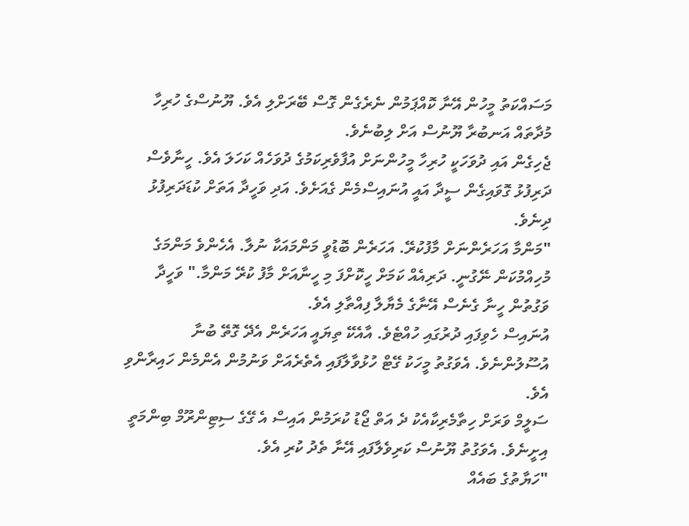މަސައްކަތު މީހުން އޭނާ ކޮއްޕަމުން ނެރެގެން ގޮސް ބޭރަށްލި އެވެ. ޔޫނުސްގެ ހުރިހާ މުދާތައް އަނބުރާ ޔޫނުސް އަށް ލިބުނެވެ.
ޖެހިގެން އައި ދުވަހަކީ ހުރިހާ މީހުންނަށް އުފާވެރިކަމުގެ ދުވަހެއް ކަހަލަ އެވެ. ހީނާވެސް ދަރިފުޅު ގޮވައިގެން ސީދާ އައީ އުނައިސްމެން ގެއަށެވެ. އަދި ވަހީދާ އަތަށް ކުޑަދަރިފުޅު ދިނެވެ.
"މަންމާ އަހަރެންނަށް މާފުކުރޭ. އަހަރެން ބޮޑުވީ މަންމައަކާ ނުލާ. އެހެންވެ މަންމަގެ މުހިއްމުކަން ނޭގުނީ. ދަރިއެއް ކަމަށް ހީކޮށްފަ މި ހީނާއަށް މާފު ކުރޭ މަންމާ." ވަހީދާ ވަގުތުން ހީނާ ގެނެސް އޭނާގެ މެޔާލާ ފިއްތާލި އެވެ.
އުނައިސް ހެވިފައި ދުރުގައި ހުއްޓެވެ. އާއެކޭ ތިޔައީ އަހަރެން އެދޭ ގޮތޭ ބުނާ އުސޫލުންނެވެ. އެވަގުތު މީހަކު ގޭޓް ހުޅުވާލާފައި އެތެރެއަށް ވަނުމުން އެންމެން ހައިރާންވި އެވެ.
ސަލީމް ވަރަށް ހިތާމެރިކާއެކު ދެ އަތް ޖޯޑު ކުރަމުން އައިސް އެ ގޭގެ ސިޓިންރޫމް ބިންމަތީ އިށީނެވެ. އެވަގުތު ޔޫނުސް ކަރިވެލާފައި އޭނާ ތެދު ކުރި އެވެ.
"ހަޔާތުގެ ބައެއް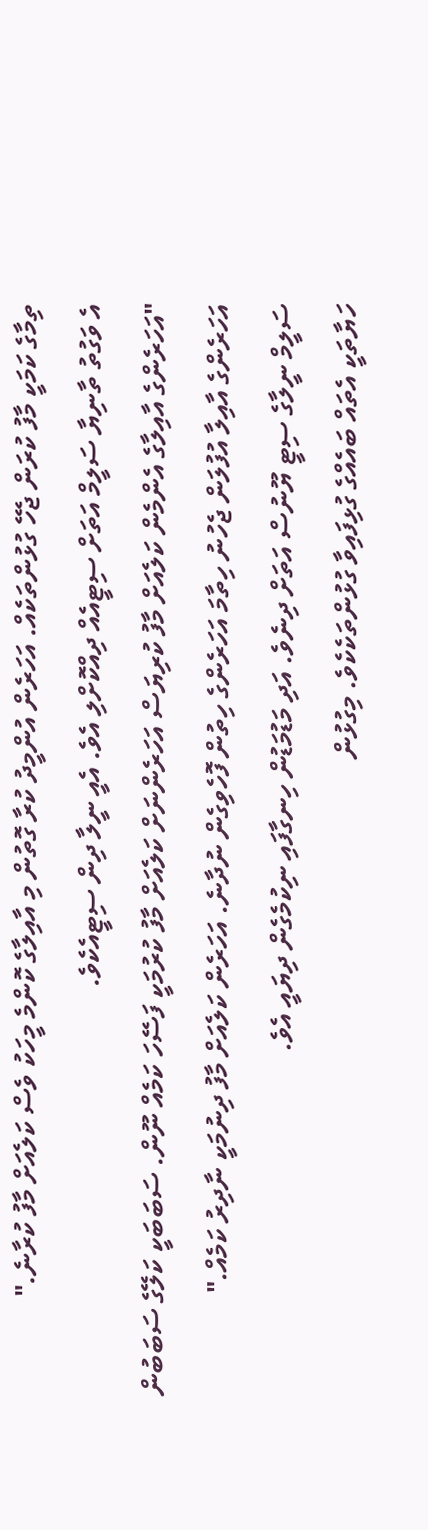ތިމާގެ ކަމަކީ މާފު ކުރަން ޖެހޭ ގުޅުންތަކެއް. އަހަރެން އުންމީދު ކުރާ ގޮތުން މި އާއިލާގެ ކޮންމެ މީހަކު ވެސް ކަލެއަށް މާފު ކުރާނެ."
އެ ވަގުތު ތާނިޔާ ސަލީމް އަތަށް ސިޓީއެއް ދިއްކޮށްލި އެވެ. އެއީ ނީލާ ދިން ސިޓީއެކެވެ.
"އަހަރެންގެ އާއިލާގެ އެންމެން ކަލެއަށް މާފު ކުރިޔަސް އަހަރެންނަށް ކަލެއަށް މާފު ކުރުމަކީ ފަސޭހަ ކަމެއް ނޫން. ސަބަބަކީ ކަލޭގެ ސަބަބުން އަހަރެންގެ އާއިލާ އުފުލަން ޖެހުނު ހިތާމަ އަހަރެންގެ ހިތުން ފޮހެވިގެން ނުދާނެ. އަހަރެން ކަލެއަށް މާފު ދިނުމަކީ ނާދިރު ކަމެއް."
ސަލީމް ނީލާގެ ސިޓީ ޔޫނުސް އަތަށް ދިނެވެ. އަދި މަޑުމަޑުން ހިނގާފައި ނިކުމެގެން ދިޔައީ އެވެ.
ހަޔާތަކީ އެތައް ބައެއްގެ ގުޅިފައިވާ ގުޅުންތަކެކެވެ. މިގުޅުން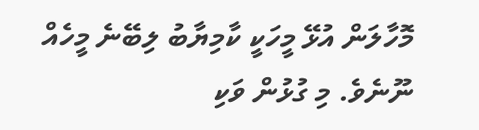މޮހާލަން އުޅޭ މީހަކީ ކާމިޔާބު ލިބޭނެ މީހެއް ނޫނެވެ. މި ގުޅުން ވަކި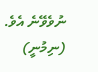ނުވެވޭނެ އެވެ.
(ނިމުނީ)